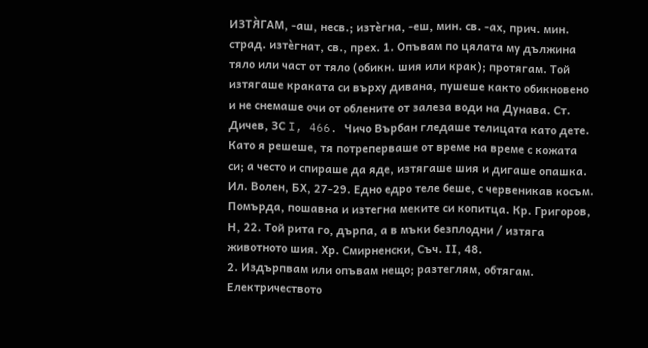ИЗТЯ̀ГАМ, -аш, несв.; изтѐгна, -еш, мин. св. -ах, прич. мин. страд. изтѐгнат, св., прех. 1. Опъвам по цялата му дължина тяло или част от тяло (обикн. шия или крак); протягам. Той изтягаше краката си върху дивана, пушеше както обикновено и не снемаше очи от облените от залеза води на Дунава. Ст. Дичев, ЗС I, 466. Чичо Върбан гледаше телицата като дете. Като я решеше, тя потреперваше от време на време с кожата си; а често и спираше да яде, изтягаше шия и дигаше опашка. Ил. Волен, БХ, 27-29. Едно едро теле беше, с червеникав косъм. Помърда, пошавна и изтегна меките си копитца. Кр. Григоров, Н, 22. Той рита го, дърпа, а в мъки безплодни / изтяга животното шия. Хр. Смирненски, Съч. ІІ, 48.
2. Издърпвам или опъвам нещо; разтеглям, обтягам. Електричеството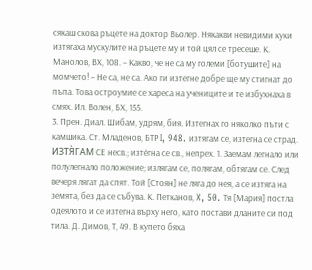сякаш скова ръцете на доктор Вьолер. Някакви невидими куки изтягаха мускулите на ръцете му и той цял се тресеше. К. Манолов, ВХ, 108. – Какво, че не са му големи [ботушите] на момчето! – Не са, не са. Ако ги изтегне добре ще му стигнат до пъпа. Това остроумие се хареса на учениците и те избухнаха в смях. Ил. Волен, БХ, 155.
3. Прен. Диал. Шибам, удрям, бия. Изтегнах го няколко пъти с камшика. Ст. Младенов, БТР I, 948. изтягам се, изтегна се страд.
ИЗТЯ̀ГАМ СЕ несв.; изтѐгна се св., непрех. 1. Заемам легнало или полулегнало положение; излягам се, полягам, обтягам се. След вечеря лягат да спят. Той [Стоян] не ляга до нея, а се изтяга на земята, без да се събува. К. Петканов, X, 50. Тя [Мария] постла одеялото и се изтегна върху него, като постави дланите си под тила. Д. Димов, Т, 49. В купето бяха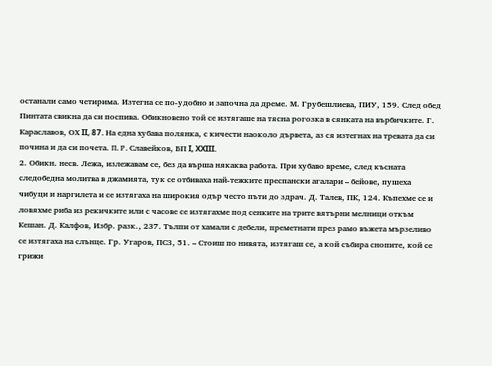останали само четирима. Изтегна се по-удобно и започна да дреме. М. Грубешлиева, ПИУ, 159. След обед Пинтата свикна да си поспива. Обикновено той се изтягаше на тясна рогозка в сянката на върбичките. Г. Караславов, ОХ II, 87. На една хубава полянка, с кичести наоколо дървета, аз ся изтегнах на тревата да си почина и да си почета. Π. Ρ. Славейков, БП I, XXIII.
2. Обикн. несв. Лежа, излежавам се, без да върша някаква работа. При хубаво време, след късната следобедна молитва в джамията, тук се отбиваха най-тежките преспански агалари – бейове, пушеха чибуци и наргилета и се изтягаха на широкия одър често пъти до здрач. Д. Талев, ПК, 124. Къпехме се и ловяхме риба из рекичките или с часове се изтягахме под сенките на трите вятърни мелници откъм Кешан. Д. Калфов, Избр. разк., 237. Тълпи от хамали с дебели, преметнати през рамо въжета мързеливо се изтягаха на слънце. Гр. Угаров, ПСЗ, 51. – Стоиш по нивята, изтягаш се, а кой събира снопите, кой се грижи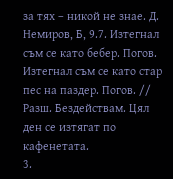за тях – никой не знае. Д. Немиров, Б, 9.7. Изтегнал съм се като бебер. Погов. Изтегнал съм се като стар пес на паздер. Погов. // Разш. Бездействам. Цял ден се изтягат по кафенетата.
3.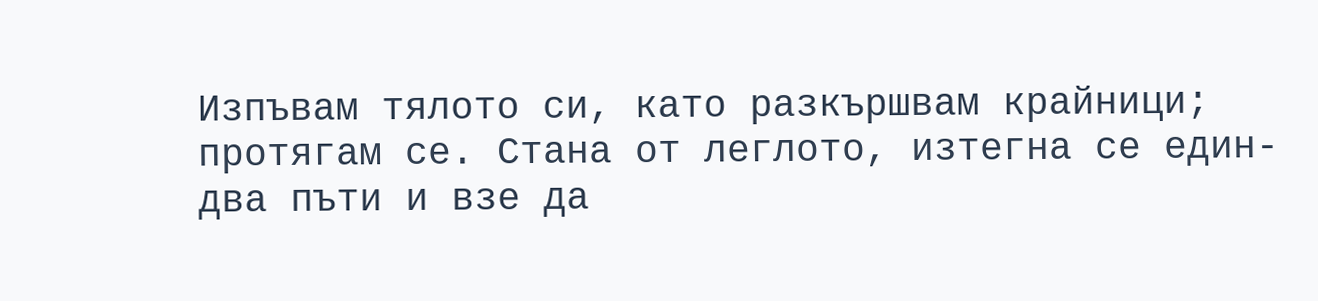Изпъвам тялото си, като разкършвам крайници; протягам се. Стана от леглото, изтегна се един-два пъти и взе да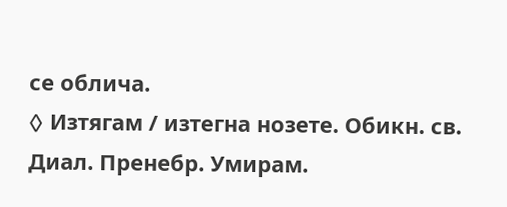се облича.
◊ Изтягам / изтегна нозете. Обикн. св. Диал. Пренебр. Умирам.